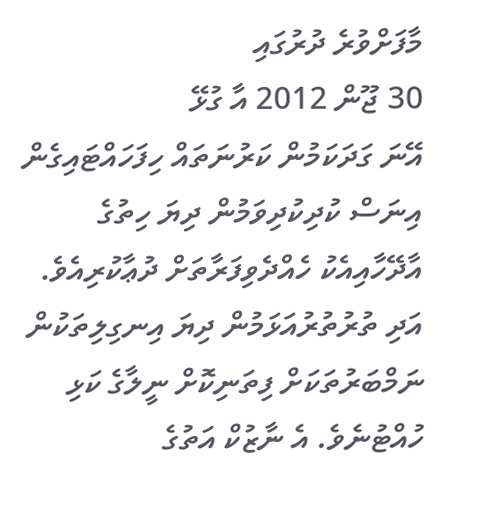މާފަށްވުރެ ދުރުގައި
30 ޖޫން 2012 އާ ގުޅޭ
އޭނަ ގަދަކަމުން ކަރުނަތައް ހިފަހައްޓައިގެން އިނަސް ކުދިކުދިވަމުން ދިޔަ ހިތުގެ އާދޭހާއިއެކު ހެއްދެވިފަރާތަށް ދުޢާކުރިއެވެ. އަދި ތުރުތުރުއަޅަމުން ދިޔަ އިނގިލިތަކުން ނަމްބަރުތަކަށް ފިތަނިކޮށް ނީލާގެ ކަޅި ހުއްޓުނެވެ. އެ ނާޒުކް އަތުގެ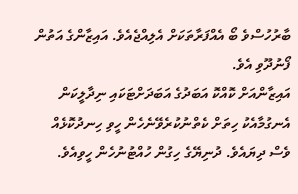ބާރުހުސްވެ ބޯ އެއްފަރާތަކަށް އެލިއްޖެއެވެ. އައިޒާންގެ އަތުން ފޯނުދޫވި އެވެ.
އައިޒާންއަށް ކޮއްކޮ އަބަދުގެ އަބަދަށްޓަކައި ނިދާލީކަން އެނގުމާއެކު ހިތަށް ކެތްނުކުރެވޭނެހެން ހީވި ހިނދުކޮޅެއް ވެސް ދިޔައެވެ. ދުނިޔޭގެ ހިގުން ހުއްޓުނުހެން ހީވިއެވެ.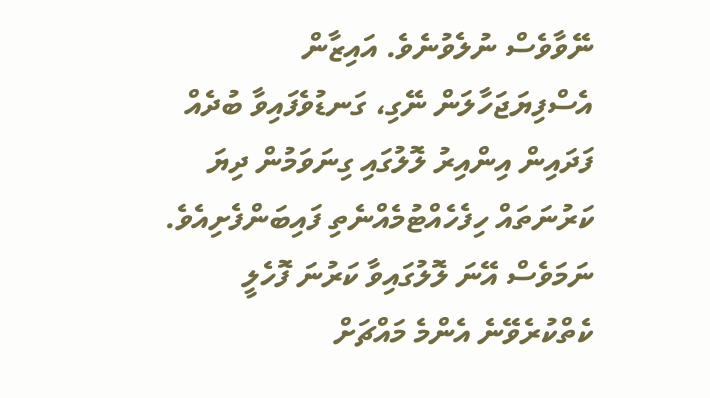ނޭވާވެސް ނުލެވުނެވެ. އައިޒާން އެސްފިޔަޖަހާލަން ނޭގި، ގަނޑުވެފައިވާ ބުދެއް ފަދައިން އިންއިރު ލޮލުގައި ގިނަވަމުން ދިޔަ ކަރުނަތައް ހިފެހެއްޓުމެއްނެތި ފައިބަންފެށިއެވެ. ނަމަވެސް އޭނަ ލޮލުގައިވާ ކަރުނަ ފޮހެލީ ކެތްކުރެވޭނެ އެންމެ މައްޗަށް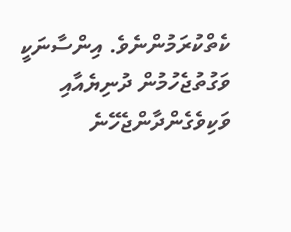ކެތްކުރަމުންނެވެ. އިންސާނަކީ ވަގުތުޖެހުމުން ދުނިޔެއާއި ވަކިވެގެންދާންޖެހޭނެ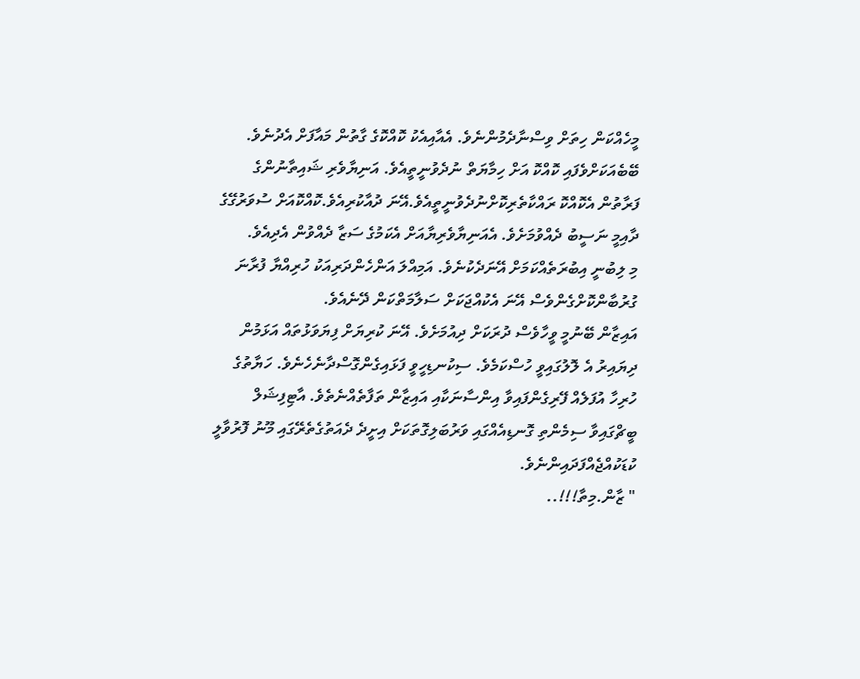މީހެއްކަން ހިތަށް ވިސްނާދެމުންނެވެ. އެއާއިއެކު ކޮއްކޮގެ ގާތުން މައާފަށް އެދުނެވެ. ބޭބެއަކަށްވެފައި ކޮއްކޮ އަށް ހިމާޔަތް ނުދެވުނީތީއެވެ. އަނިޔާވެރި ޝައިތާނުންގެ ފަރާތުން އެކޮއްކޮ ރައްކާތެރިކޮށްނުދެވުނީތީއެވެ.އޭނަ ދުއާކުރިއެވެ.ކޮއްކޮއަށް ސުވަރުގޭގެ ދާއިމީ ނަސީބު ދެއްވުމަށެވެ. އެއަނިޔާވެރިޔާއަށް އެކަމުގެ ސަޒާ ދެއްވުން އެދިއެވެ.
މި ލިބުނީ އިބުރަތެއްކަމަށް އޭނަދެކުނެވެ. އަމިއްލަ އަންހެންދަރިއަކު ހުރިއްޔާ ފުރާނަ ގުރުބާންކޮށްގެންވެސް އޭނަ އެކުއްޖަކަށް ސަލާމަތްކަން ދޭނެއެވެ.
އައިޒާން ބޭނުމީ ވީހާވެސް ދުރަކަށް ދިއުމަށެވެ. އޭނަ ކުރިޔަށް ފިޔަވަޅުތައް އަޅަމުން ދިޔައިރު އެ ލޮލުގައިވީ ހުސްކަމެވެ. ސިކުނޑިހީވީ ފަޅައިގެންގޮސްދާނެހެނެވެ. ހަޔާތުގެ ހުރިހާ އުފަލެއް ފޭރިގެންފައިވާ އިންސާނަކާއި އައިޒާން ތަފާތެއްނެތެވެ. އާޓިފިޝަލް ބީޗްގައިވާ ސިމެންތި ގޮނޑިއެއްގައި ވަރުބަލިގޮތަކަށް އިށީދެ ދެއަތުގެތެރޭގައި މޫނު ފޮރުވާލީ ކުޑަކުއްޖެއްފަދައިންނެވެ.
" ޒާން.މިތާ!!!..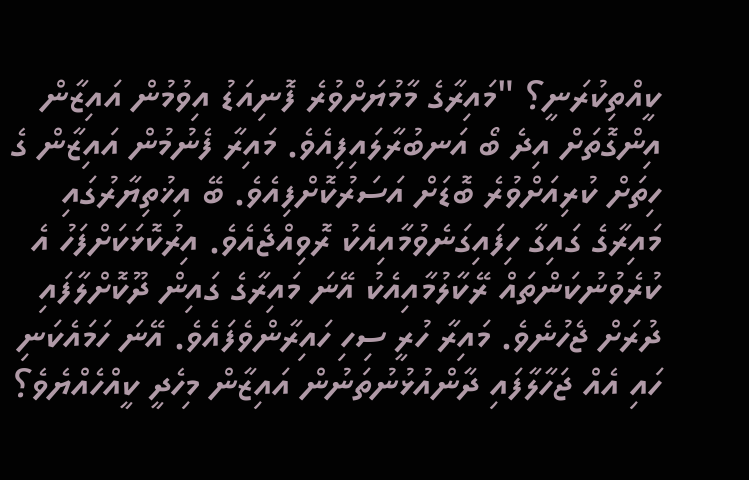ކީއްތިކުރަނީ؟ "މައިރާގެ މާމުޔަށްވުރެ ފޮނިއަޑު އިވުމުން އައިޒާން އިންގޮތަށް އިދެ ބޯ އަނބުރާލައިފިއެވެ. މައިރާ ފެނުމުން އައިޒާން ގެ ހިތަށް ކުރިއަށްވުރެ ބޮޑަށް އަސަރުކޮށްފިއެވެ. ބޭ އިޚުތިޔާރުގައި މައިރާގެ ގައިގާ ހިފައިގަނެވުމާއިއެކު ރޮވިއްޖެއެވެ. އިރުކޮޅަކަށްފަހު އެ ކުރެވުނުކަންތައް ރޭކާލުމާއިއެކު އޭނަ މައިރާގެ ގައިން ދޫކޮށްލާފައި ދުރަށް ޖެހުނެވެ. މައިރާ ހުރީ ސިހި ހައިރާންވެފައެވެ. އޭނަ ހަމައެކަނި ހައި އެއް ޖަހާލާފައި ދާންއުޅުނުތަނުން އައިޒާން މިހެދީ ކީއްހެއްޔެވެ؟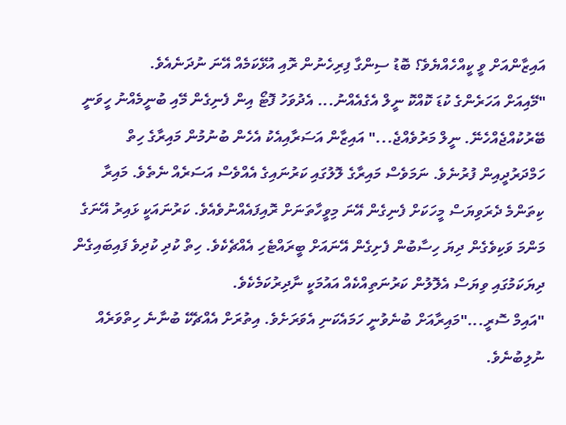އައިޒާންއަށް ވީ ކީއްހެއްޔެވެ؟ ބޮޑު ސިންގާ ފިރިހެނުން ރޮއި އުޅޭކަމެއް އޭނަ ނުދަނެއެވެ.
"މޭއިއަށް އަހަރެންގެ ކުޑަ ކޮއްކޮ ނީލް އެގެއެއްނު... އެދުވަހު ފޮޓޯ އިން ފެނިގެން މޭއި ބުނީމެއްނު ހީވަނީ ބޭރުކުއްޖެއްހެނޭ. ނީލް މަރުވެއްޖެ..." އައިޒާން އަސަރާއިއެކު އެހެން ބުނުމުން މައިރާގެ ހިތް ހަމްދަރުދީއިން ފުރުނެވެ. ނަމަވެސް މައިރާގެ ލޮލުގައި ކަރުނައިގެ އެއްވެސް އަސަރެއް ނެތެވެ. މައިރާ ކިތަންމެ ދެރަވިޔަސް މީހަކަށް ފެނިގެން އޭނަ މިވީހާތަނަށް ރޮއިފައެއްނުވެއެވެ. ކަރުނައަކީ ޅައިރު އޭނަގެ މަންމަ ވަކިވެގެން ދިޔަ ހިސާބުން ފެށިގެން އޭނައަށް ބީރައްޓެހި އެއްޗެކެވެ. ހިތް ކުދި ކުދިވެ ފައިބައިގެން ދިޔަކަމުގައި ވިޔަސް އެލޮލުން ކަރުނަތިއްކެއް އައުމަކީ ނާދިރުކަމެކެވެ.
"އައިމް ސޮރީ..."މައިރާއަށް ބުނެވުނީ ހަމައެކަނި އެވަރަށެވެ. އިތުރަށް އެއްޗެކޭ ބުނާނެ ހިތްވަރެއް ނުލިބުނެވެ.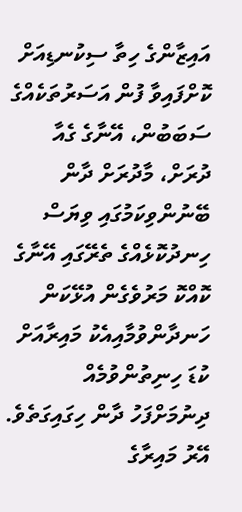އައިޒާންގެ ހިތާ ސިކުނޑިއަށް ކޮށްފައިވާ ފުން އަސަރުތަކެއްގެ ސަބަބުން، އޭނާގެ ގެއާ ދުރަށް، މާދުރަށް ދާން ބޭނުންވިކަމުގައި ވިޔަސް ހިނދުކޮޅެއްގެ ތެރޭގައި އޭނާގެ ކޮއްކޮ މަރުވެގެން އުޅޭކަން ހަނދާންވުމާއިއެކު މައިރާއަށް ކުޑަ ހިނިތުންވުމެއް ދިނުމަށްފަހު ދާން ހިގައިގަތެވެ. އޭރު މައިރާގެ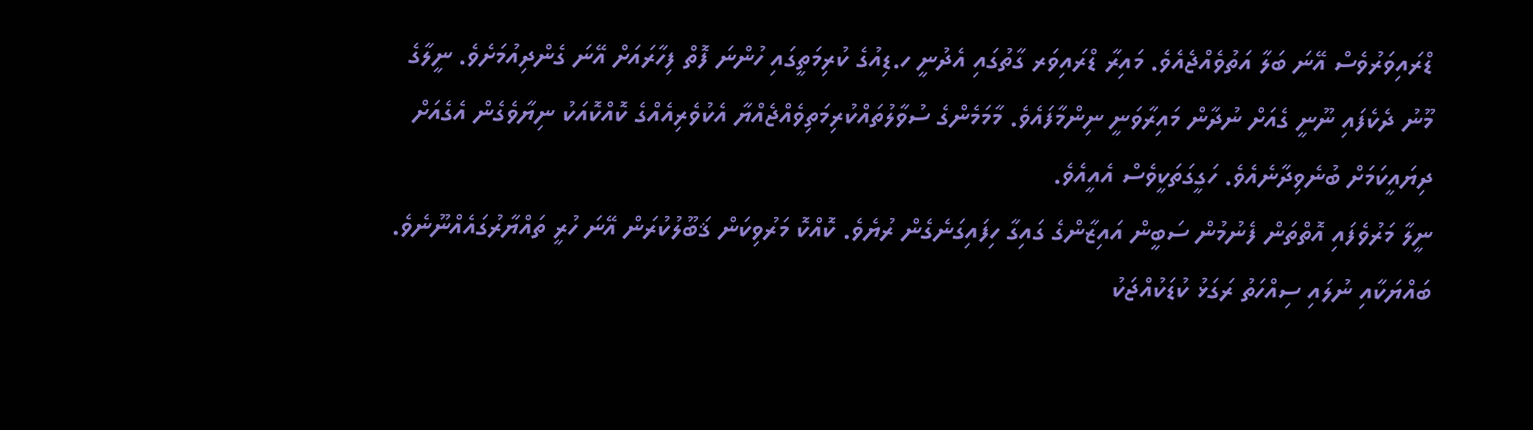ޑްރައިވަރުވެސް އޭނަ ބަލާ އަތުވެއްޖެއެވެ. މައިރާ ޑްރައިވަރ ގާތުގައި އެދުނީ ހ.ޑިއުގެ ކުރިމަތީގައި ހުންނަ ފޮތް ފިހާރައަށް އޭނަ ގެންދިއުމަށެވެ. ނީލާގެ މޫނު ދެކެފައި ނޫނީ ގެއަށް ނުދާން މައިރާވަނީ ނިންމާފައެވެ. މާމަމެންގެ ސުވާލުތައްކުރިމަތިވެއްޖެއްޔާ އެކުވެރިއެއްގެ ކޮއްކޮއަކު ނިޔާވެގެން އެގެއަށް ދިޔައީކަމަށް ބުނެވިދާނެއެވެ. ހަގީގަތަކީވެސް އެއީއެވެ.
ނީލާ މަރުވެފައި އޮތްތަން ފެނުމުން ސަބީން އައިޒާންގެ ގައިގާ ހިފައިގަނެގެން ރުޔެވެ. ކޮއްކޮ މަރުވިކަން ޤަބޫލުކުރަން އޭނަ ހުރީ ތައްޔާރުގައެއްނޫނެވެ. ބައްޔަކާއި ނުލައި ސިއްހަތު ރަގަޅު ކުޑަކުއްޖަކު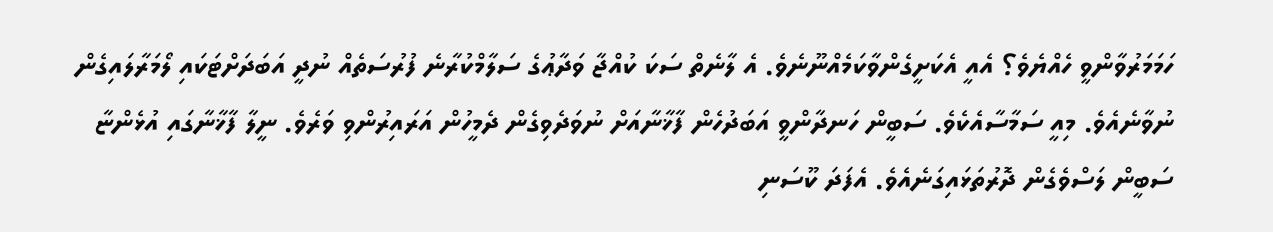ހަމަމަރުވާންވީ ހެއްޔެވެ؟ އެއީ އެކަށީގެންވާކަމެއްނޫނެވެ. އެ ލާނެތް ސަކަ ކުއްޖާ ވަދާޢުގެ ސަލާމްކުރާނެ ފުރުސަތެއް ނުދީ އަބަދަށްޓަކައި ލޯމަރާލައިގެން ނުވާނެއެވެ. މިއީ ސަމާސާއެކެވެ. ސަބީން ހަނދާންވީ އަބަދުހެން ފާޚާނާއަށް ނުވަދެވިގެން ދެމީހުން އަރައިރުންވި ވަރެވެ. ނީލާ ފާޚާނާގައި އުޅެންޏާ ސަބީން ލަސްވެގެން ދޮރުތަޅައިގަނެއެވެ. އެފަދަ ކޫސަނި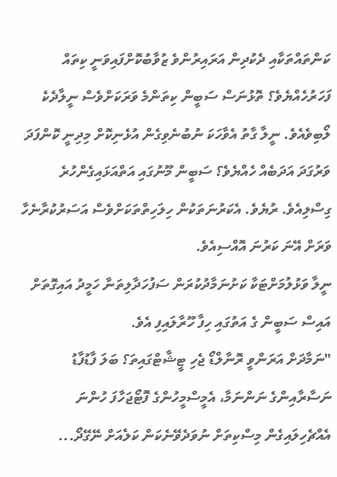ކަންތައްތަކާއި ދެކުދިން އަރައިރުންވެ ޒުވާބުކޮށްފައިވަނީ ކިތައް ފަހަރުހެއްޔެވެ؟ ތޮޅުނަސް ސަބީން ކިތަންމެ ވަރަކަށްވެސް ނީލާދެކެ ލޯބިވެއެވެ. ނީލާ ގާތު އެވާހަކަ ނުބުނެވިގެން އުޅެނިކޮށް މިދިނީ ކޮންފަދަ ވަރުގަދަ އަދަބެއް ހެއްޔެވެ؟ ސަބީން މޫނުގައި އަތްއަޅައިގެންހުރެ ގިސްލިއެވެ. ރުޔެވެ. އެކަރުނަތަކުން ހިލަހިތްތަކަށްވެސް އަސަރުކުރާނެހާ ވަރަށް އޭނަ ކަރުނަ އޮއްސިއެވެ.
ނީލާ ވަޅުލުމަށްޓަކާ ކަށުނަމާދުކުރަން ސަފުހަދާލިތަނާ ހަމީދު އައިގޮތަށް އައިސް ސަބީން ގެ އަތުގައި ހިފާ ހޫރާލައިފި އެވެ.
"ނަމާދަށް އަރަންވީ ރޮނާލްޑޯ ޖެހި ޓީޝާޓްގައިތަ؟ ބަލަ ފާޑުފާޑު ނަސާރާއިންގެ ނަންނަމާ، އެމީސްމީހުންގެ ފޮޓޯޖަހާފަ ހުންނަ އެއްޗެހިލައިގެން މިސްކިތަށް ނުވަދެވޭނެކަން ކަލެއަށް ނޭގޭދޯ...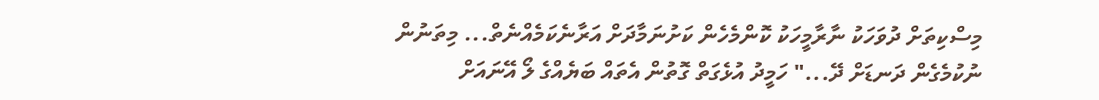މިސްކިތަށް ދުވަހަކު ނާރާމީހަކު ކޮންމެހެން ކަށުނަމާދަށް އަރާނެކަމެއްނެތް... މިތަނުން ނުކުމެގެން ދަނޑަށް ދޭ..." ހަމީދު އުޅެގަތް ގޮތުން އެތައް ބަޔެއްގެ ލޯ އޭނައަށް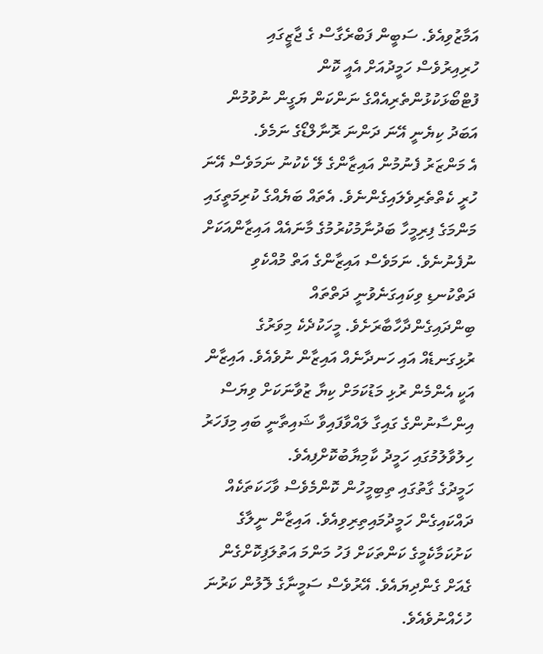އަމާޒުވިއެވެ. ސަބީން ފަބްރެގާސް ގެ ޖާޒީގައި ހުރިއިރުވެސް ހަމީދުއަށް އެއީ ކޮން ފުޓްބޯޅަކުޅުންތެރިއެއްގެ ނަންކަން ޔަގީން ނުވުމުން އަބަދު ކިޔެނީ އޭނަ ދަންނަ ރޮނާލްޑޯގެ ނަމެވެ.
އެ މަންޒަރު ފެނުމުން އައިޒާންގެ ލޭ ކެކުނު ނަމަވެސް އޭނަ ހުރީ ކެތްތެރިވެލައިގެންނެވެ. އެތައް ބަޔެއްގެ ކުރިމަތީގައި މަންމަގެ ފިރިމީހާ ބަދުނާމުކުރުމުގެ މާނައެއް އައިޒާންއަކަށް ނުފެނުނެވެ. ނަމަވެސް އައިޒާންގެ އަތް މުއްކެވި ދަތްކުނޑި ވިކައިގަނެވުނީ ދަތްތައް ބިންދައިގެންދާހާބާރަށެވެ. މީހަކުދެކެ މިވަރުގެ ރުޅިގަނޑެއް އައި ހަނދާނެއް އައިޒާން ނުވެއެވެ. އައިޒާން އަކީ އެންމެން ރުޅި މަޑުކަމަށް ކިޔާ ޒުވާނަކަށް ވިޔަސް އިންސާނުންގެ ގައިގާ ލައްވާފައިވާ ޝައިތާނީ ބައި މިފަހަރު ހިލުވާލުމުގައި ހަމީދު ކާމިޔާބުކޮށްފިއެވެ.
ހަމީދުގެ ގާތުގައި ތިބިމީހުން ކޮންމެވެސް ވާހަކަތަކެއް ދައްކައިގެން ހަމީދުމައިތިރިވިއެވެ. އައިޒާން ނީލާގެ ކަށުކަމާކެމީގެ ކަންތަކަށް ފަހު މަންމަ އަތުލަފިކޮށްގެން ގެއަށް ގެންދިޔައެވެ. އޭރުވެސް ސަމީނާގެ ލޮލުން ކަރުނަ ހުހެއްނުވެއެވެ.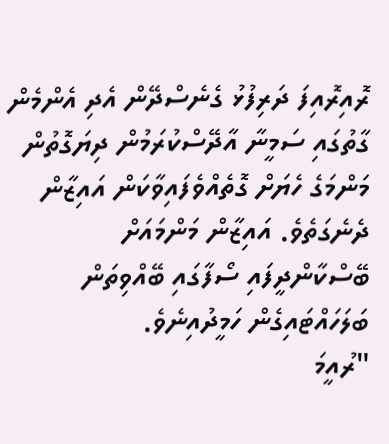ރޮއިރޮއިފަ ދަރިފުޅު ގެނެސްދޭން އެދި އެންމެން ގާތުގައި ސަމީނާ އާދޭސްކުރަމުން ދިޔަގޮތުން މަންމަގެ ހެޔަށް ގޮތެއްވެފައިވާކަން އައިޒާން ދެނެގަތެވެ. އައިޒާން މަންމައަށް ބޭސްކާންދީފައި ސޯފާގައި ބޭއްވިތަން ބަލަހައްޓައިގެން ހަމީދުއިނެވެ.
"ރުއީމަ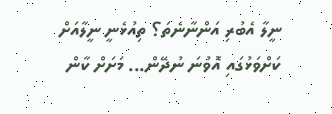ނީލާ އެބުރި އަންނާނެތަ؟ ތިއުޅެނީ ނީލާއަށް ކަށްވަޅުގައި އޮވުނަ ނުދޭން... މަށަށް ކާން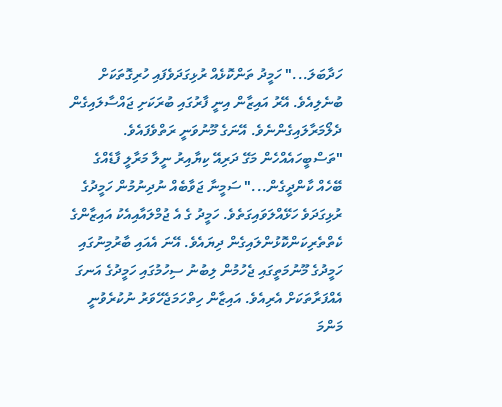ހަދާބަލަ..." ހަމީދު ތަންކޮޅެއް ރުޅިގަދަވެފައި ހުރިގޮތަކަށް ބުނެލިއެވެ. އޭރު އައިޒާން އިނީ ފާރުގައި ބުރަކަށި ޖައްސާލައިގެން ދެލޯމަރާލައިގެންނެވެ. އޭނަގެ މޫނުވަނީ ރަތްވެފައެވެ.
"ތަސްބީހައެއްހެން މަގޭ ދަރިއޭ ކިޔާއިރު ނީލާ މަރާލީ ފާޑެއްގެ ބޭހެއް ކާންދީގެން..." ސަމީނާ ޖަވާބެއް ނުދިނުމުން ހަމީދުގެ ރުޅިގަދަވެ ހަޅޭއްލަވައިގަތެވެ. ހަމީދު ގެ އެ ޖުމްލައާއިއެކު އައިޒާންގެ ކެތްތެރިކަންކޮޅުންލައިގެން ދިޔައެވެ. އޭނަ އެއައި ބާރުމިނުގައި ހަމީދުގެ މޫނުމަތީގައި ޖެހުމުން ލިބުނު ސިހުމުގައި ހަމީދުގެ އަނގަ އެއްފަރާތަކަށް އެރިއެވެ. އައިޒާން ހިތްހަމަޖެހޭވަރު ނުކުރެވުނީ މަންމަ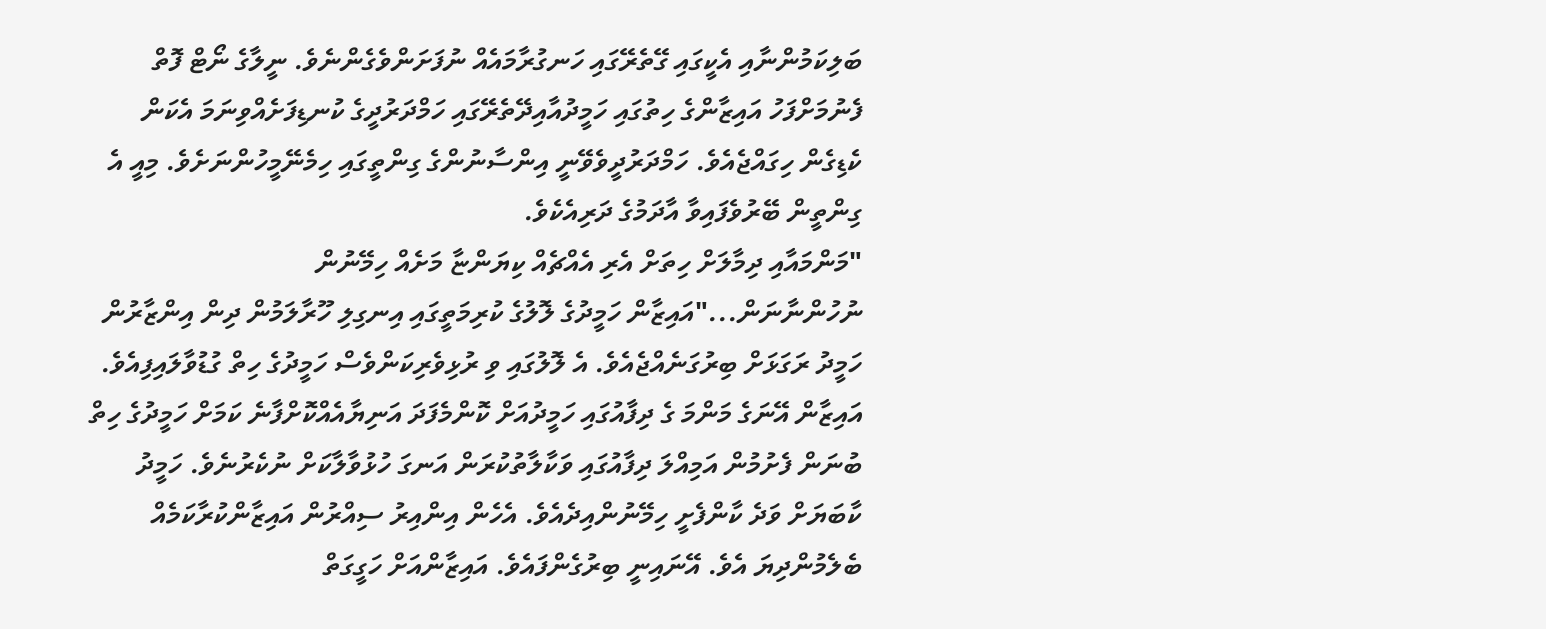ބަލިކަމުންނާއި އެކީގައި ގޭތެރޭގައި ހަނގުރާމައެއް ނުފަށަންވެގެންނެވެ. ނީލާގެ ނޯޓް ފޮތް ފެނުމަށްފަހު އައިޒާންގެ ހިތުގައި ހަމީދުއާއިދޭތެރޭގައި ހަމްދަރުދީގެ ކުނޑިފަށެއްވިނަމަ އެކަން ކެޑިގެން ހިގައްޖެއެވެ. ހަމްދަރުދީވެވޭނީ އިންސާނުންގެ ގިންތީގައި ހިމެނޭމީހުންނަށެވެ. މިއީ އެ ގިންތީން ބޭރުވެފައިވާ އާދަމުގެ ދަރިއެކެވެ.
"މަންމައާއި ދިމާލަށް ހިތަށް އެރި އެއްޗެއް ކިޔަންޏާ މަށެއް ހިމޭނުން ނުހުންނާނަން..."އައިޒާން ހަމީދުގެ ލޮލުގެ ކުރިމަތީގައި އިނގިލި ހޫރާލަމުން ދިން އިންޒާރުން ހަމީދު ރަގަޅަށް ބިރުގަނެއްޖެއެވެ. އެ ލޮލުގައި ވި ރުޅިވެރިކަންވެސް ހަމީދުގެ ހިތް ގުޑުވާލައިފިއެވެ. އައިޒާން އޭނަގެ މަންމަ ގެ ދިފާއުގައި ހަމީދުއަށް ކޮންމެފަދަ އަނިޔާއެއްކޮށްފާނެ ކަމަށް ހަމީދުގެ ހިތް ބުނަން ފެށުމުން އަމިއްލަ ދިފާއުގައި ވަކާލާތުކުރަން އަނގަ ހުޅުވާލާކަށް ނުކެރުނެވެ. ހަމީދު ކާބަޔަށް ވަދެ ކާންފެށީ ހިމޭނުންއިދެއެވެ. އެހެން އިންއިރު ސިއްރުން އައިޒާންކުރާކަމެއް ބެލެމުންދިޔަ އެވެ. އޭނައިނީ ބިރުގެންފައެވެ. އައިޒާންއަށް ހަގީގަތް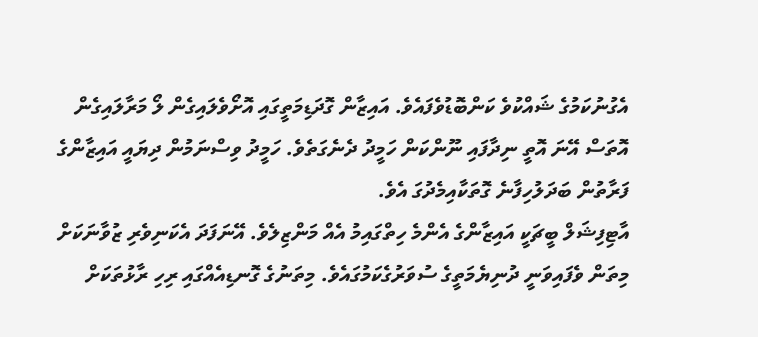އެގުނުކަމުގެ ޝައްކުވެ ކަންބޮޑުވެފައެވެ. އައިޒާން ގޮދަޑިމަތީގައި އޮށޯވެލައިގެން ލޯ މަރާލައިގެން އޮތަސް އޭނަ އޮތީ ނިދާފައި ނޫންކަން ހަމީދު ދެނެގަތެވެ. ހަމީދު ވިސްނަމުން ދިޔައީ އައިޒާންގެ ފަރާތުން ބަދަލުހިފާނެ ގޮތަކާއިމެދުގަ އެވެ.
އާޓިފިޝަލް ބީޗަކީ އައިޒާންގެ އެންމެ ހިތްގައިމު އެއް މަންޒިލެވެ. އޭނަފަދަ އެކަނިވެރި ޒުވާނަކަށް މިތަން ވެފައިވަނީ ދުނިޔެމަތީގެ ސުވަރުގެކަމުގައެވެ. މިތަނުގެ ގޮނޑިއެއްގައި ރިހި ރާޅުތަކަށް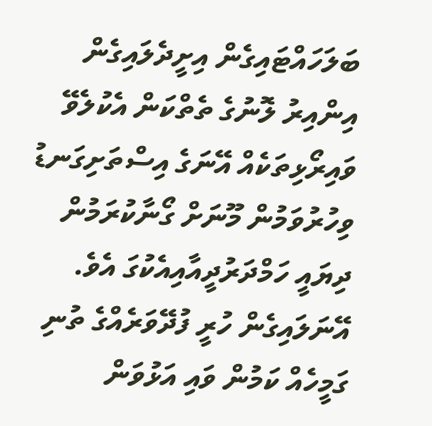ބަލަހައްޓައިގެން އިށީދެލައިގެން އިންއިރު ލޮނުގެ ތެތްކަން އެކުލެވޭ ވައިރޯޅިތަކެއް އޭނަގެ އިސްތަށިގަނޑު ވިހުރުވަމުން މޫނަށް ގޯނާކުރަމުން ދިޔައީ ހަމްދަރުދީއާއިއެކުގަ އެވެ. އޭނަލައިގެން ހުރީ ފުދޭވަރެއްގެ ތުނި ގަމީހެއް ކަމުން ވައި އަޅުވަން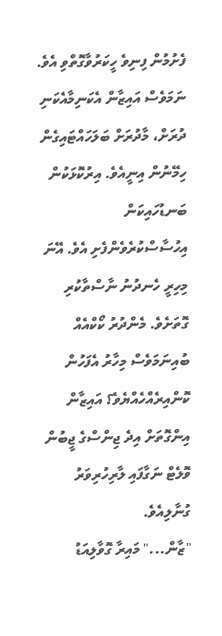ފެށުމުން ފިނިވެ ހީކަރުވާގޮތްވި އެވެ. ނަމަވެސް އައިޒާން އެކަނިމާއެކަނި ދުރަށް، މާދުރަށް ބަލަހައްޓައިގެން ހިމޭނުން އިނީއެވެ. އިރުކޮޅަކުން ބަނޑުހައިކަން އިހުސާސްކުރެވެންފެށި އެވެ. އޭނަ މިހިރީ ހެނދުނު ނާސްތާކުރި ގޮތަށެވެ. މެންދުރު ކޯކްއެއް ބުއިނަމަވެސް މިހާރު އެފަހުން ކޮންއިރެއްހެއްޔެވެ؟ އައިޒާން އިންގޮތަށް އިދެ ޖިންސްގެ ޖީބުން ވޮލެޓް ނަގާފައި ލާރިހުރިވަރު ގުނާލިއެވެ.
"ޒާން..." މައިރާ ގޮވާލިއަޑު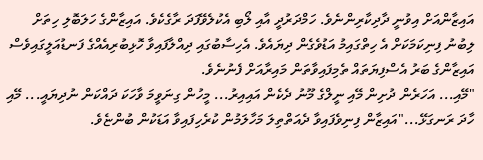އައިޒާންއަށް އިވުނީ ދާދިކާރިންނެވެ. ހަމްދަރުދީ އާއި ލޯބި އެކުލެވޭފަދަ ރާގެކެވެ. އައިޒާންގެ ހަލަބޮލި ހިތަށް ލިބުނު ފިނިކަމަކަށް އެ ހިތްގައިމު އަޑުވެގެން ދިޔައެވެ. އެހިސާބުގައި ދިއްލާފައިވާ ހޮޅިބުރިއެއްގެ ފަނޑުއަލީގައިވެސް އައިޒާންގެ ބަރު އެސްފިޔަތައް ތެމިފައިވާތަން މައިރާއަށް ފެނުނެވެ.
"މޭއި... އަހަރެން ދުށިން މޭއި ނީލްގެ މޫނު ދެކެން އައިއިރު... މީހުން ގިނަވީމަ ވާހަކަ ދައްކަން ނުދިޔައީ... މޭއި ހާދަ ރަނގަޅޭ..."އައިޒާން ފިނިވެފައިވާ ދެއަތްތިލަ މަހާލަމުން ކުރެހިފައިވާ އަޑަކުން ބުންޏެވެ.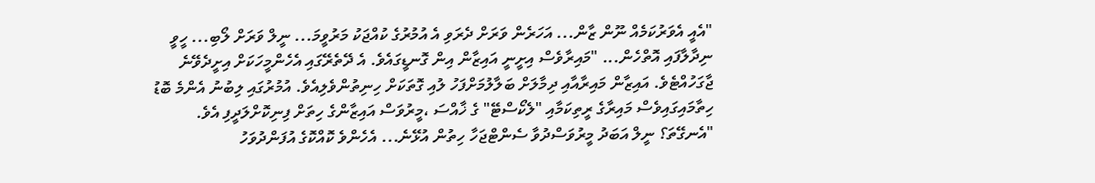"އެއީ އެވަރުކަމެއް ނޫން ޒާން... އަހަރެން ވަރަށް ދެރަވި އެ އުމުރުގެ ކުއްޖަކު މަރުވީމަ... ނީލް ވަރަށް ލޯބި... ހީވީ ނިދާލާފައި އޮތްހެން... "މައިރާވެސް އިށީނީ އައިޒާން އިން ގޮނޑީގައެވެ. އެ ދޭތެރޭގައި އެހެންމީހަކަށް އިށީދެވޭނެ ޖާގަހުއްޓެވެ. އައިޒާން މައިރާއާއި ދިމާލަށް ބަލާލުމަށްފަހު ލުއި ގޮތަކަށް ހިނިތުންވެލިއެވެ. އުމުރުގައި ލިބުނު އެންމެ ބޮޑު ހިތާމައިގައިވެސް މައިރާގެ ރީތިކަމާއި "ލެކޯސްޓޭ" ގެ ޚާއްސަ ،މީރުވަސް އައިޒާންގެ ހިތަށް ފިނިކޮށްލަދީފި އެވެ.
"އެނގޭތަ؟ ނީލް އަބަދު މީރުވަސްދުވާ ސެންޓްޖަހާ ހިތުން އުޅޭނެ... އެހެންވެ ކޮއްކޮގެ އުފަންދުވަހު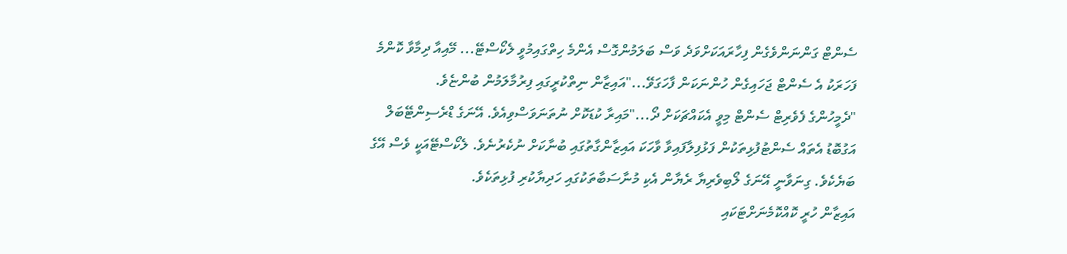ސެންޓް ގަންނަންވެގެން ފިހާރައަކަށްވަދެ ވަސް ބަލަމުންގޮސް އެންމެ ހިތްގައިމުވީ ލެކޯސްޓޭ... މޭއިއާ ދިމާވާ ކޮންމެ ފަހަރަކު އެ ސެންޓް ޖަހައިގެން ހުންނަކަން ފާހަގަވޭ..."އައިޒާން ނިތްކުރީގައި ފިރުމާލަމުން ބުންޏެވެ.
"ދެމީހުންގެ ފެވެރިޓް ސެންޓް މިވީ އެކައްޗަކަށް ދޯ..."މައިރާ ކުޑަކޮށް ނުތަނަވަސްވިއެވެ. އޭނަގެ ޑްރެސިންޓޭބަލް އަގުބޮޑު އެތައް ސެންޓުފުޅިތަކުން ފަޅުފިލާފައިވާ ވާހަކަ އައިޒާންގާތުގައި ބުނާކަށް ނުކެރުނެވެ. ލެކޯސްޓޭއަކީ ވެސް އޭގެ ބަޔެކެވެ. ގިނަވާނީ އޭނަގެ ލޯބިވެރިޔާ ރެޔާން އެކި މުނާސަބާތަކުގައި ހަދިޔާކުރި ފުޅިތަކެވެ.
އައިޒާން ހުރީ ކޮއްކޮމެނަށްޓަކައި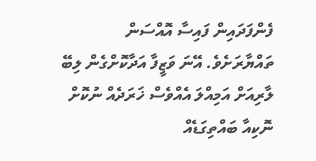ފެންފަދައިން ފައިސާ އޮއްސަން ތައްޔާރަށެވެ. އޭނަ ވަޒީފާ އަދާކޮށްގެން ލިބޭ ލާރިއަށް އަމިއްލަ އެއްވެސް ޚަރަދެއް ނުކޮށް ނޮކިއާ ބައްތިގަޑެއް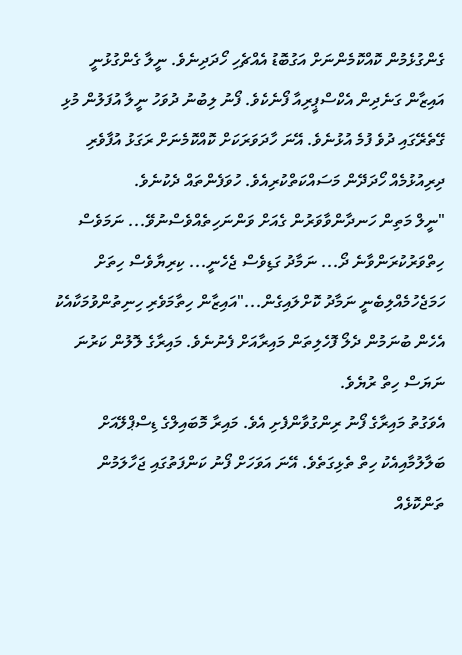ގެންގުޅެމުން ކޮއްކޮމެންނަށް އަގުބޮޑު އެއްޗެހި ހޯދަދިނެވެ. ނީލާ ގެންގުޅުނީ އައިޒާން ގަނެދިން އެކްސްޕީރިއާ ފޯނެކެވެ. ފޯނު ލިބުނު ދުވަހު ނީލާ އުފަލުން މުޅި ގޭތެރޭގައި ދުވެ ފުމެ އުޅުނެވެ. އޭނަ ހާދަވަރަކަށް ކޮއްކޮމެނަށް ރަގަޅު އުފާވެރި ދިރިއުޅުމެއް ހޯދަދޭން މަސައްކަތްކުރިއެވެ. ހުވަފެންތައް ދެކުނެވެ.
"ނީލް މަތިން ހަނދާންވާވަރުން ގެއަށް ވަންނަހިތެއްވެސްނުވޭ... ނަމަވެސް ހިތްވަރުކުރަންވާނެ ދޯ... ނަމާދު ގަޑިވެސް ޖެހެނީ... ކިރިޔާވެސް ހިތަށް ހަމަޖެހުމެއްލިބެނީ ނަމާދު ކޮށްލައިގެން..."އައިޒާން ހިތާމަވެރި ހިނިތުންވުމަކާއެކު އެހެން ބުނަމުން ދެލޯ ފޮހެލިތަން މައިރާއަށް ފެނުނެވެ. މައިރާގެ ލޮލުން ކަރުނަ ނަޔަސް ހިތް ރުޔެވެ.
އެވަގުތު މައިރާގެ ފޯނު ރިންގުވާންފެށި އެވެ. މައިރާ މޮބައިލްގެ ޑިސްޕްލޭއަށް ބަލާލުމާއިއެކު ހިތް ތެޅިގަތެވެ. އޭނަ އަވަހަށް ފޯނު ކަންފަތުގައި ޖަހާލަމުން ތަންކޮޅެއް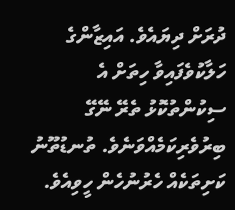ދުރަށް ދިޔައެވެ. އައިޒާންގެ ހަލާކުވެފައިވާ ހިތަށް އެ ސިކުންތުކޮޅު ތެރޭ ނޭގޭ ބިރުވެރިކަމެއްވަނެވެ. ތުނޑުތޫނު ކަށިތަކެއް ހެރުނުހެން ހީވިއެވެ.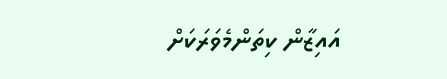އައިޒާން ކިތަންމެވަރަކަށް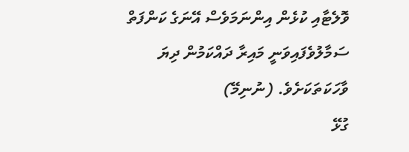ވޮލެޓާއި ކުޅެން އިންނަމަވެސް އޭނަގެ ކަންފަތް ސަމާލުވެފައިވަނީ މައިރާ ދައްކަމުން ދިޔަ ވާހަކަތަކަށެވެ. (ނުނިމޭ)
ގުޅޭ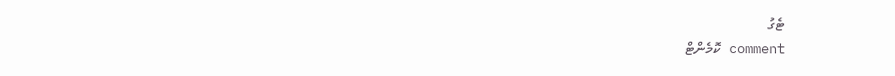ޓެގު
comment ކޮމެންޓް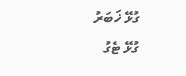ގުޅޭ ޚަބަރު
ގުޅޭ ޓެގު